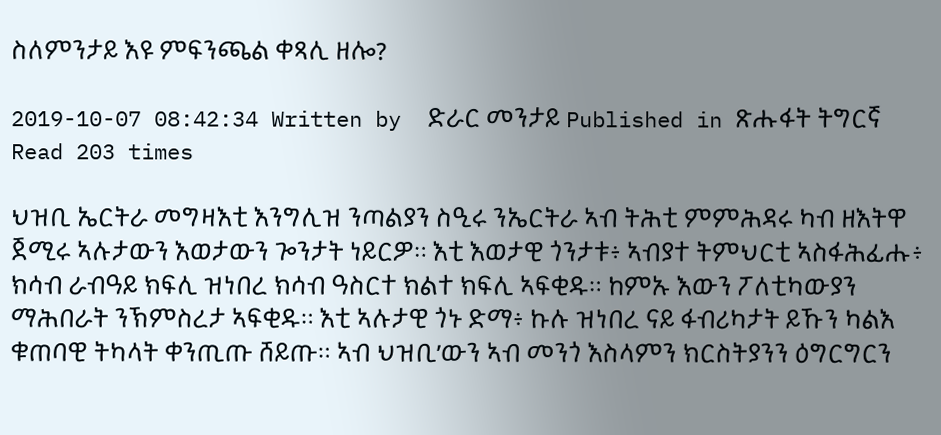ስለምንታይ እዩ ምፍንጫል ቀጻሊ ዘሎ?

2019-10-07 08:42:34 Written by  ድራር መንታይ Published in ጽሑፋት ትግርኛ Read 203 times

ህዝቢ ኤርትራ መግዛእቲ እንግሊዝ ንጣልያን ስዒሩ ንኤርትራ ኣብ ትሕቲ ምምሕዳሩ ካብ ዘእትዋ ጀሚሩ ኣሉታውን እወታውን ጐንታት ነይርዎ። እቲ እወታዊ ጎንታቱ፥ ኣብያተ ትምህርቲ ኣስፋሕፊሑ፥ ክሳብ ራብዓይ ክፍሊ ዝነበረ ክሳብ ዓስርተ ክልተ ክፍሊ ኣፍቂዱ። ከምኡ እውን ፖለቲካውያን ማሕበራት ንኽምስረታ ኣፍቂዱ። እቲ ኣሉታዊ ጎኑ ድማ፥ ኩሉ ዝነበረ ናይ ፋብሪካታት ይኹን ካልእ ቁጠባዊ ትካላት ቀንጢጡ ሸይጡ። ኣብ ህዝቢ’ውን ኣብ መንጎ እስላምን ክርስትያንን ዕግርግርን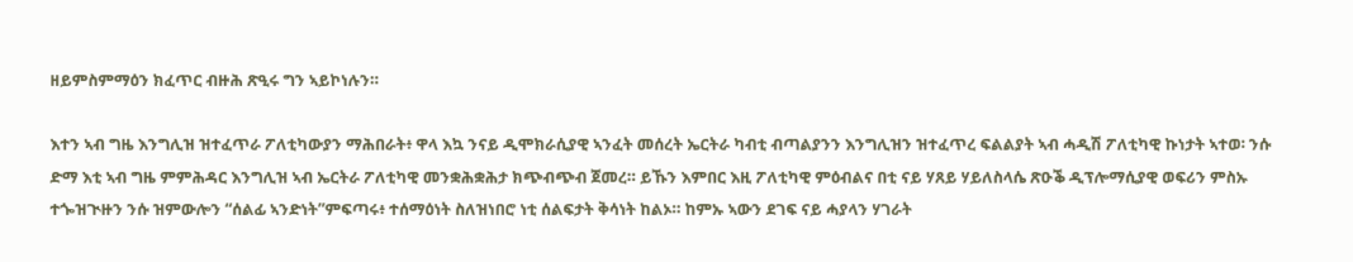ዘይምስምማዕን ክፈጥር ብዙሕ ጽዒሩ ግን ኣይኮነሉን።

እተን ኣብ ግዜ እንግሊዝ ዝተፈጥራ ፖለቲካውያን ማሕበራት፥ ዋላ እኳ ንናይ ዲሞክራሲያዊ ኣንፈት መሰረት ኤርትራ ካብቲ ብጣልያንን እንግሊዝን ዝተፈጥረ ፍልልያት ኣብ ሓዲሽ ፖለቲካዊ ኩነታት ኣተወ፡ ንሱ ድማ እቲ ኣብ ግዜ ምምሕዳር እንግሊዝ ኣብ ኤርትራ ፖለቲካዊ መንቋሕቋሕታ ክጭብጭብ ጀመረ። ይኹን እምበር እዚ ፖለቲካዊ ምዕብልና በቲ ናይ ሃጸይ ሃይለስላሴ ጽዑቕ ዲፕሎማሲያዊ ወፍሪን ምስኡ ተጐዝጒዙን ንሱ ዝምውሎን “ሰልፊ ኣንድነት”ምፍጣሩ፥ ተሰማዕነት ስለዝነበሮ ነቲ ሰልፍታት ቅሳነት ከልኦ። ከምኡ ኣውን ደገፍ ናይ ሓያላን ሃገራት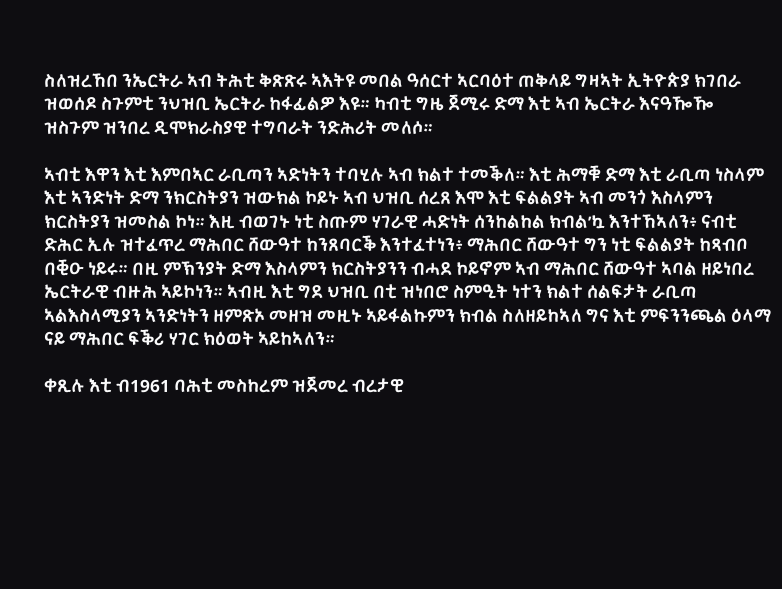ስለዝረኸበ ንኤርትራ ኣብ ትሕቲ ቅጽጽሩ ኣእትዩ መበል ዓሰርተ ኣርባዕተ ጠቅላይ ግዛኣት ኢትዮጵያ ክገበራ ዝወሰዶ ስጉምቲ ንህዝቢ ኤርትራ ከፋፊልዎ እዩ። ካብቲ ግዜ ጀሚሩ ድማ እቲ ኣብ ኤርትራ እናዓዀዀ ዝስጉም ዝንበረ ዲሞክራስያዊ ተግባራት ንድሕሪት መለሶ።

ኣብቲ እዋን እቲ እምበኣር ራቢጣን ኣድነትን ተባሂሉ ኣብ ክልተ ተመቕለ። እቲ ሕማቑ ድማ እቲ ራቢጣ ነስላም እቲ ኣንድነት ድማ ንክርስትያን ዝውክል ኮይኑ ኣብ ህዝቢ ሰረጸ እሞ እቲ ፍልልያት ኣብ መንጎ እስላምን ክርስትያን ዝመስል ኮነ። እዚ ብወገኑ ነቲ ስጡም ሃገራዊ ሓድነት ሰንከልከል ክብል’ኳ እንተኸኣለን፥ ናብቲ ድሕር ኢሉ ዝተፈጥረ ማሕበር ሸውዓተ ከንጸባርቕ እንተፈተነን፥ ማሕበር ሸውዓተ ግን ነቲ ፍልልያት ከጻብቦ በቒዑ ነይሩ። በዚ ምኽንያት ድማ እስላምን ክርስትያንን ብሓደ ኮይኖም ኣብ ማሕበር ሸውዓተ ኣባል ዘይነበረ ኤርትራዊ ብዙሕ ኣይኮነን። ኣብዚ እቲ ግደ ህዝቢ በቲ ዝነበሮ ስምዒት ነተን ክልተ ሰልፍታት ራቢጣ ኣልእስላሚያን ኣንድነትን ዘምጽኦ መዘዝ መዚኑ ኣይፋልኩምን ክብል ስለዘይከኣለ ግና እቲ ምፍንንጫል ዕላማ ናይ ማሕበር ፍቕሪ ሃገር ክዕወት ኣይከኣለን።

ቀጺሉ እቲ ብ1961 ባሕቲ መስከረም ዝጀመረ ብረታዊ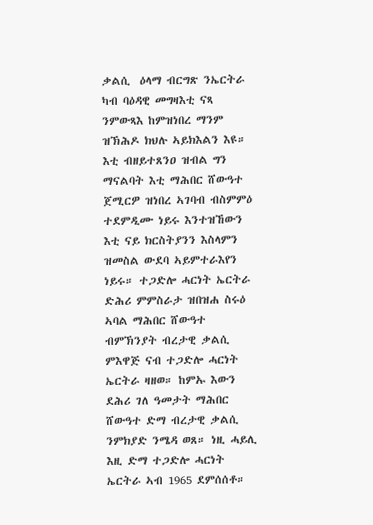ቃልሲ  ዕላማ ብርግጽ ንኤርትራ ካብ ባዕዳዊ መግዛእቲ ናጻ ንምውጻእ ከምዝነበረ ማንም ዝኽሕዶ ክህሉ ኣይክእልን እዩ። እቲ ብዘይተጸንዐ ዝብል ግን ማናልባት እቲ ማሕበር ሸውዓተ ጀሚርዎ ዝነበረ ኣገባብ ብስምምዕ ተደምዲሙ ነይሩ እንተዝኸውን እቲ ናይ ክርስትያንን እስላምን ዝመስል ውደባ ኣይምተራእየን ነይሩ። ተጋድሎ ሓርነት ኤርትራ ድሕሪ ምምስራታ ዝበዝሐ ስሩዕ ኣባል ማሕበር ሸውዓተ ብምኽንያት ብረታዊ ቃልሲ ምእዋጅ ናብ ተጋድሎ ሓርነት ኤርትራ ዛዘወ። ከምኡ እውን ደሕሪ ገለ ዓመታት ማሕበር ሸውዓተ ድማ ብረታዊ ቃልሲ ንምክያድ ንሜዳ ወጸ። ነዚ ሓይሊ እዚ ድማ ተጋድሎ ሓርነት ኤርትራ ኣብ 1965 ደምሰሰቶ።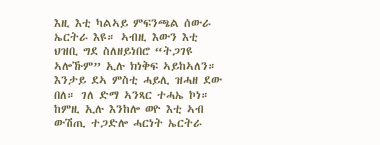እዚ እቲ ካልኣይ ምፍንጫል ሰውራ ኤርትራ እዩ። ኣብዚ እውን እቲ ህዝቢ ግደ ስለዘይነበሮ “ትጋገዩ ኣሎኹም” ኢሉ ክነቅፍ ኣይከኣለን። እንታይ ደኣ ምስቲ ሓይሊ ዝሓዘ ደው በለ። ገለ ድማ ኣንጻር ተሓኤ ኮነ። ከምዚ ኢሉ እንከሎ ወዮ እቲ ኣብ ውሽጢ ተጋድሎ ሓርነት ኤርትራ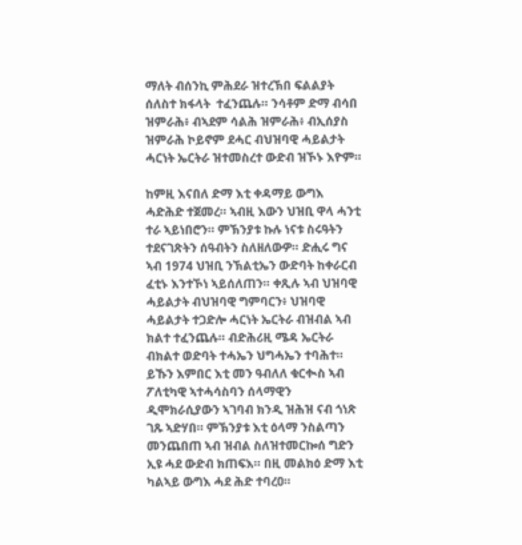ማለት ብሰንኪ ምሕደራ ዝተረኽበ ፍልልያት ሰለስተ ክፋላት  ተፈንጨሉ። ንሳቶም ድማ ብሳበ ዝምራሕ፥ ብኣደም ሳልሕ ዝምራሕ፥ ብኢሰያስ ዝምራሕ ኮይኖም ደሓር ብህዝባዊ ሓይልታት ሓርነት ኤርትራ ዝተመስረተ ውድብ ዝኾኑ እዮም።

ከምዚ እናበለ ድማ እቲ ቀዳማይ ውግእ ሓድሕድ ተጀመረ። ኣብዚ እውን ህዝቢ ዋላ ሓንቲ ተራ ኣይነበሮን። ምኽንያቱ ኩሉ ነናቱ ስሩዓትን ተደናገጽትን ሰዓብትን ስለዘለውዎ። ድሒሩ ግና ኣብ 1974 ህዝቢ ንኽልቲኤን ውድባት ከቀራርብ ፈቲኑ እንተኾነ ኣይሰለጠን። ቀጺሉ ኣብ ህዝባዊ ሓይልታት ብህዝባዊ ግምባርን፥ ህዝባዊ ሓይልታት ተጋድሎ ሓርነት ኤርትራ ብዝብል ኣብ ክልተ ተፈንጨሉ። ብድሕሪዚ ሜዳ ኤርትራ ብክልተ ወድባት ተሓኤን ህግሓኤን ተባሕተ። ይኹን እምበር እቲ መን ዓብለለ ቁርቊስ ኣብ ፖለቲካዊ ኣተሓሳስባን ሰላማዊን ዲሞክራሲያውን ኣገባብ ክንዲ ዝሕዝ ናብ ጎነጽ ገጹ ኣድሃበ። ምኽንያቱ እቲ ዕላማ ንስልጣን መንጨበጠ ኣብ ዝብል ስለዝተመርኰሰ ግድን ኢዩ ሓደ ውድብ ክጠፍእ። በዚ መልክዕ ድማ እቲ ካልኣይ ውግእ ሓደ ሕድ ተባረዐ።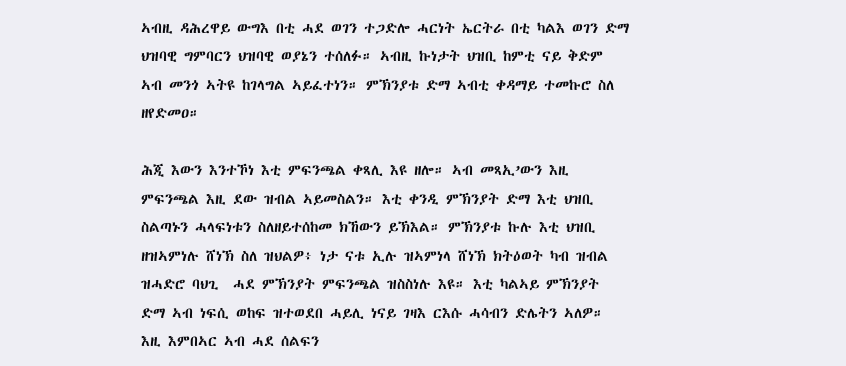ኣብዚ ዳሕረዋይ ውግእ በቲ ሓደ ወገን ተጋድሎ ሓርነት ኤርትራ በቲ ካልእ ወገን ድማ ህዝባዊ ግምባርን ህዝባዊ ወያኔን ተሰለፉ። ኣብዚ ኩነታት ህዝቢ ከምቲ ናይ ቅድም ኣብ መንጎ ኣትዩ ከገላግል ኣይፈተነን። ምኽንያቱ ድማ ኣብቲ ቀዳማይ ተመኩሮ ስለ ዘየድመዐ።

ሕጂ እውን እንተኾነ እቲ ምፍንጫል ቀጻሊ እዩ ዘሎ። ኣብ መጻኢ’ውን እዚ ምፍንጫል እዚ ደው ዝብል ኣይመስልን። እቲ ቀንዲ ምኽንያት ድማ እቲ ህዝቢ ስልጣኑን ሓላፍነቱን ስለዘይተሰከመ ክኸውን ይኽእል። ምኽንያቱ ኩሉ እቲ ህዝቢ ዘዝኣምነሉ ሸነኽ ስለ ዝህልዎ፥ ነታ ናቱ ኢሉ ዝኣምነላ ሸነኽ ክትዕወት ካብ ዝብል ዝሓድሮ ባህጊ  ሓደ ምኽንያት ምፍንጫል ዝስስነሉ እዩ። እቲ ካልኣይ ምኽንያት ድማ ኣብ ነፍሲ ወከፍ ዝተወደበ ሓይሊ ነናይ ገዛእ ርእሱ ሓሳብን ድሌትን ኣለዎ። እዚ እምበኣር ኣብ ሓደ ሰልፍን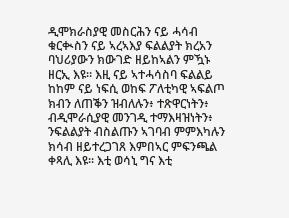ዲሞክራስያዊ መስርሕን ናይ ሓሳብ ቁርቊስን ናይ ኣረኣእያ ፍልልያት ክረአን ባህሪያውን ክውገድ ዘይከኣልን ምዃኑ ዘርኢ እዩ። እዚ ናይ ኣተሓሳስባ ፍልልይ ከከም ናይ ነፍሲ ወከፍ ፖለቲካዊ ኣፍልጦ ክብን ለጠቕን ዝብለሉን፥ ተጽዋርነትን፥ ብዲሞራሲያዊ መንገዲ ተማእዛዝነትን፥ ንፍልልያት ብስልጡን ኣገባብ ምምእካሉን ክሳብ ዘይተረጋገጸ እምበኣር ምፍንጫል ቀጻሊ እዩ። እቲ ወሳኒ ግና እቲ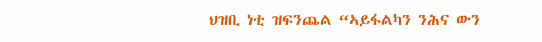ህዝቢ ነቲ ዝፍንጨል “ኣይፋልካን ንሕና ውን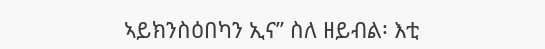ኣይክንስዕበካን ኢና” ስለ ዘይብል፡ እቲ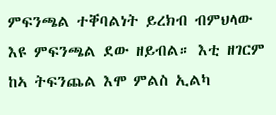ምፍንጫል ተቐባልነት ይረክብ ብምህላው እዩ ምፍንጫል ደው ዘይብል። እቲ ዘገርም ከኣ ትፍንጨል እሞ ምልስ ኢልካ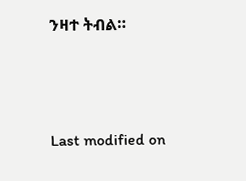ንዛተ ትብል።



Last modified on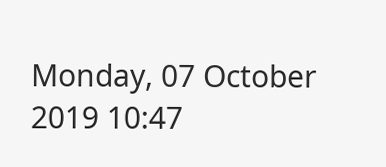Monday, 07 October 2019 10:47